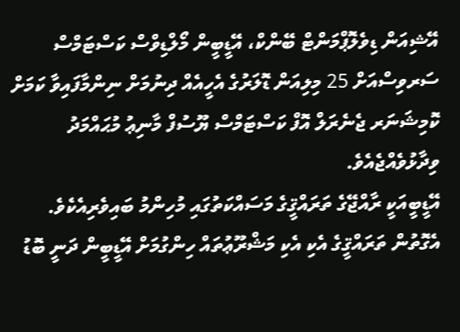އޭޝިއަން ޑިވެލޮޕްމަންޓް ބޭންކް، އޭޑީބީން މޯލްޑިވްސް ކަސްޓަމްސް ސަރވިސްއަށް 25 މިލިއަން ޑޮލަރުގެ އެހީއެއް ދިނުމަށް ނިންމާފައިވާ ކަމަށް ކޮމިޝަނަރ ޖެނެރަލް އޮފް ކަސްޓަމްސް ޔޫސުފް މާނިޢު މުޙައްމަދު ވިދާޅުވެއްޖެއެވެ.
އޭޑީބީއަކީ ރާއްޖޭގެ ތަރައްޤީގެ މަސައްކަތުގައި މުހިންމު ބައިވެރިއެކެވެ. އެގޮތުން ތަރައްޤީގެ އެކި އެކި މަޝްރޫޢުތައް ހިންގުމަށް އޭޑީބީން ދަނީ ބޮޑު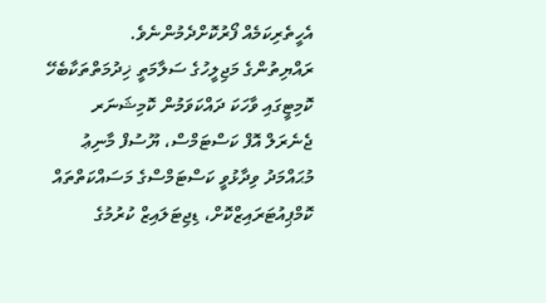އެހީތެރިކަމެއް ފޯރުކޮށްދެމުންނެވެ.
ރައްޔިތުންގެ މަޖިލީހުގެ ސަލާމަތީ ޚިދުމަތްތަކާބެހޭ ކޮމިޓީގައި ވާހަކަ ދައްކަވަމުން ކޮމިޝަނަރ ޖެނެރަލް އޮފް ކަސްޓަމްސް، ޔޫސުފް މާނިޢު މުޙައްމަދު ވިދާޅުވީ ކަސްޓަމްސްގެ މަސައްކަތްތައް ކޮމްޕިއުޓަރައިޒްކޮށް، ޑިޖިޓަލައިޒް ކުރުމުގެ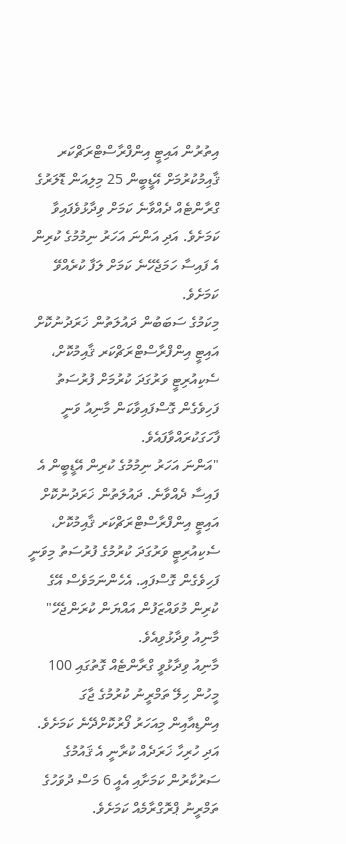އިތުރުން އައިޓީ އިންފްރާސްޓްރަޗްކަރ ޤާއިމުކުރުމަށް އޭޑީބީން 25 މިލިއަން ޑޮލަރުގެ ގްރާންޓެއް ދެއްވާނެ ކަމަށް ވިދާޅުވެފައިވާ ކަމަށެވެ. އަދި އަންނަ އަހަރު ނިމުމުގެ ކުރިން އެ ފައިސާ ހަމަޖެހޭނެ ކަމަށް ލަފާ ކުރެއްވޭ ކަމަށެވެ.
މިކަމުގެ ސަބަބުން ދައުލަތުން ޚަރަދުނުކޮށް އައިޓީ އިންފްރާސްޓްރަޗްކަރ ޤާއިމުކޮށް، ސެކިއުރިޓީ ވަރުގަދަ ކުރުމަށް ފުރުސަތު ފަހިވެގެން ގޮސްފައިވާކަން މާނިއު ވަނީ ފާހަގަކުރައްވާފައެވެ.
"އަންނަ އަހަރު ނިމުމުގެ ކުރިން އޭޑީބީން އެ ފައިސާ ދެއްވާނެ. ދައުލަތުން ޚަރަދުނުކޮށް އައިޓީ އިންފްރާސްޓްރަޗްކަރ ޤާއިމުކޮށް، ސެކިއުރިޓީ ވަރުގަދަ ކުރުމުގެ ފުރުސަތު މިވަނީ ފަހިވެގެން ގޮސްފައި. އެހެންނަމަވެސް އޭގެ ކުރިން މުވައްޒަފުން އައްޔަން ކުރަންޖެހޭ" މާނިއު ވިދާޅުވިއެވެ.
މާނިއު ވިދާޅުވީ ގްރާންޓެއް ގޮތުގައި 100 މީހުން ހިލޭ ތަމްރީނު ކުރުމުގެ ޖާގަ އިންޑިއާއިން މިއަހަރު ފޯރުކޮށްދޭނެ ކަމަށެވެ. އަދި ހުރިހާ ޚަރަދެއް ކުރާނީ އެ ޤައުމުގެ ސަރުކާރުން ކަމަށާއި އެއީ 6 މަސް ދުވަހުގެ ތަމްރީނު ޕްރޮގްރާމެއް ކަމަށެވެ.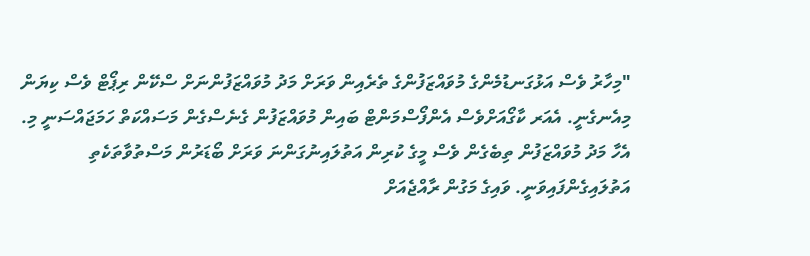"މިހާރު ވެސް އަޅުގަނޑުމެންގެ މުވައްޒަފުންގެ ތެރެއިން ވަރަށް މަދު މުވައްޒަފުންނަށް ސްކޭން ރިޕޯޓް ވެސް ކިޔަން މިއެނގެނީ. އެއަރ ކާގޯއަށްވެސް އެންފޯސްމަންޓް ބައިން މުވައްޒަފުން ގެނެސްގެން މަސައްކަތް ހަމަޖައްސަނީ މި. އެހާ މަދު މުވައްޒަފުން ތިބެގެން ވެސް މީގެ ކުރިން އަތުލައިނުގަންނަ ވަރަށް ބޯޑަރުން މަސްތުވާތަކެތި އަތުލައިގެންފައިވަނީ. ވައިގެ މަގުން ރާއްޖެއަށް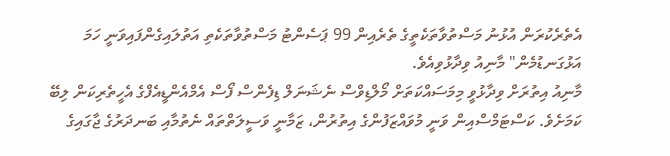އެތެރެކުރަން އުޅުނު މަސްތުވާތަކެތީގެ ތެރެއިން 99 ޕަސެންޓު މަސްތުވާތަކެތި އަތުލައިގެންފައިވަނީ ހަމަ އަޅުގަނޑުމެން" މާނިއު ވިދާޅުވިއެވެ.
މާނިއު އިތުރަށް ވިދާޅުވީ މިމަސައްކަތަށް މޯލްޑިވްސް ނެޝަނަލް ޑިފެންސް ފޯސް އެމްއެންޑީއެފްގެ އެހީތެރިކަން ލިބޭ ކަމަށެވެ. ކަސްޓަމްސްއިން ވަނީ މުވައްޒަފުންގެ އިތުރުން، ޒަމާނީ ވަސީލަތްތައް ނެތުމާއި ބަނދަރުގެ ޖާގައިގެ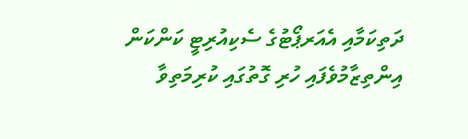ދަތިކަމާއި އެއަރޕޯޓުގެ ސެކިއުރިޓީ ކަންކަން އިންތިޒާމުވެފައި ހުރި ގޮތުގައި ކުރިމަތިވާ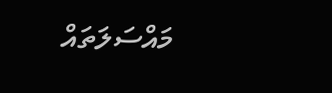މައްސަލަތައް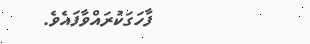ފާހަގަކުރައްވާފައެވެ.